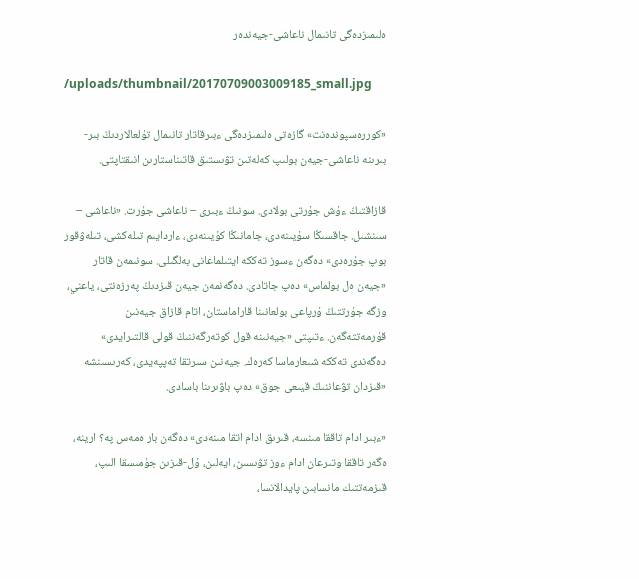ەلىمىزدەگى تانىمال ناعاشى-جيەندەر

/uploads/thumbnail/20170709003009185_small.jpg

«كوررەسپوندەنت» گازەتى ەلىمىزدەگى ءبىرقاتار تانىمال تۇلعالاردىڭ بىر-بىرىنە ناعاشى-جيەن بولىپ كەلەتىن تۋىستىق قاتىناستارىن انىقتاپتى.

قازاقتىڭ ءۇش جۇرتى بولادى. سونىڭ ءبىرى – ناعاشى جۇرت. «ناعاشى – سىنشىل. جاقسىڭا سۇيىنەدى، جامانىڭا كۇيىنەدى، ءاردايىم تىلەكشى، تىلەۋقور بوپ جۇرەدى» دەگەن ءسوز تەككە ايتىلماعانى بەلگىلى. سونىمەن قاتار «جيەن ەل بولماس» دەپ جاتادى. دەگەنمەن جيەن قىزدىڭ پەرزەنتى، ياعني، وزگە جۇرتتىڭ ۇرپاعى بولعانىنا قاراماستان، اتام قازاق جيەنىن قۇرمەتتەگەن. ءتىپتى «جيەنىنە قول كوتەرگەننىڭ قولى قالتىرايدى» دەگەندى تەككە شىعارماسا كەرەك. جيەنىن سىرتقا تەپپەيدى، كەرىسىنشە «قىزدان تۋعاننىڭ قيىعى جوق» دەپ باۋىرىنا باسادى.

«ءبىر ادام تاققا مىنسە، قىرىق ادام اتقا مىنەدى» دەگەن بار ەمەس پە؟ ارينە، ەگەر تاققا وتىرعان ادام ءوز تۋىسىن، ايەلىن، ۇل-قىزىن جۇمىسقا الىپ، قىزمەتتىك مانسابىن پايدالانسا،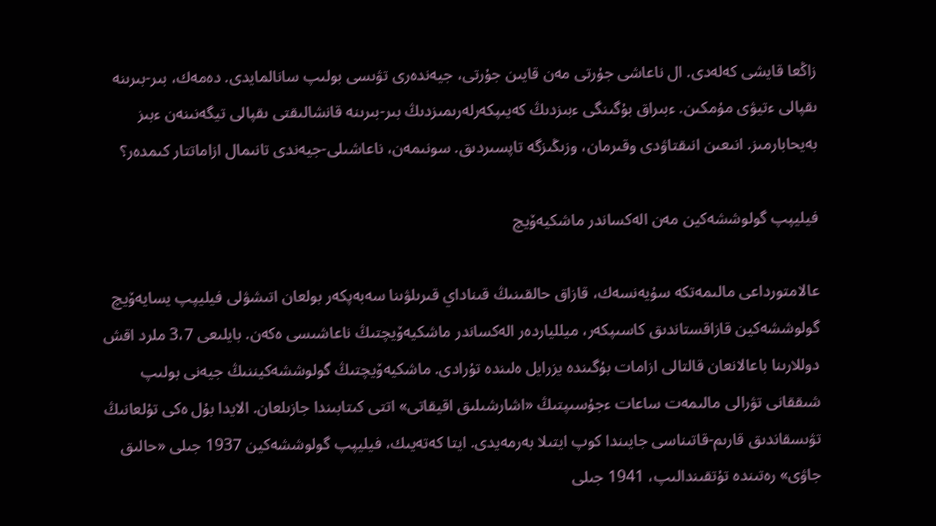زاڭعا قايشى كەلەدى. ال ناعاشى جۇرتى مەن قايىن جۇرتى، جيەندەرى تۋىسى بولىپ سانالمايدى. دەمەك، بىر-بىرىنە ىقپالى ءتيۋى مۇمكىن. ءبىراق بۇگىنگى ءبىزدىڭ كەيىپكەرلەرىمىزدىڭ بىر-بىرىنە قانشالىقتى ىقپالى تيگەنىنەن ءبىز بەيحابارمىز. انىعىن انىقتاۋدى وقىرمان، وزىڭىزگە تاپسىردىق. سونىمەن، ناعاشىلى-جيەندى تانىمال ازاماتتار كىمدەر؟

فيليپپ گولوششەكين مەن الەكساندر ماشكيەۆيچ

عالامتورداعى مالىمەتكە سۇيەنسەك، قازاق حالقىنىڭ قىناداي قىرىلۋىنا سەبەپكەر بولعان اتىشۋلى فيليپپ يسايەۆيچ گولوششەكين قازاقستاندىق كاسىپكەر، ميللياردەر الەكساندر ماشكيەۆيچتىڭ ناعاشىسى ەكەن. بايلىعى 3،7 ملرد اقش دوللارىنا باعالانعان قالتالى ازامات بۇگىندە يزرايل ەلىندە تۇرادى. ماشكيەۆيچتىڭ گولوششەكيننىڭ جيەنى بولىپ شىققانى تۋرالى مالىمەت ساعات ءجۇسىپتىڭ «اشارشىلىق اقيقاتى» اتتى كىتابىندا جازىلعان. الايدا بۇل ەكى تۇلعانىڭ تۋىسقاندىق قارىم-قاتىناسى جايىندا كوپ ايتىلا بەرمەيدى. ايتا كەتەيىك، فيليپپ گولوششەكين 1937 جىلى «حالىق جاۋى» رەتىندە تۇتقىندالىپ، 1941 جىلى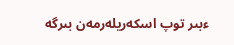ءبىر توپ اسكەريلەرمەن بىرگە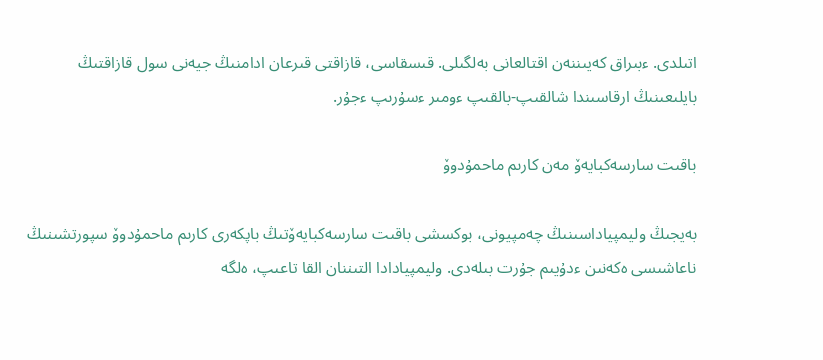اتىلدى. ءبىراق كەيىننەن اقتالعانى بەلگىلى. قىسقاسى، قازاقتى قىرعان ادامنىڭ جيەنى سول قازاقتىڭ بايلىعىنىڭ ارقاسىندا شالقىپ-بالقىپ ءومىر ءسۇرىپ ءجۇر.

باقىت سارسەكبايەۆ مەن كارىم ماحمۇدوۆ

بەيجىڭ وليمپياداسىنىڭ چەمپيونى، بوكسشى باقىت سارسەكبايەۆتىڭ باپكەرى كارىم ماحمۇدوۆ سپورتشىنىڭ ناعاشىسى ەكەنىن ءدۇيىم جۇرت بىلەدى. وليمپيادادا التىننان القا تاعىپ، ەلگە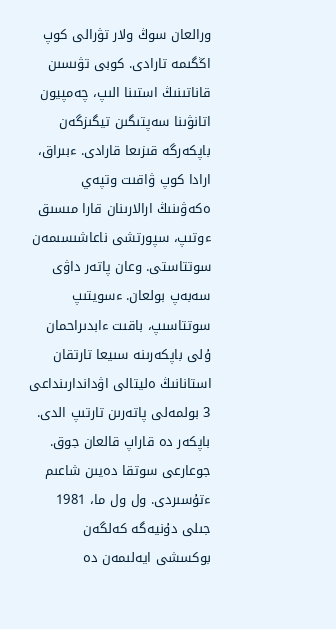ورالعان سوڭ ولار تۋرالى كوپ اڭگىمە تارادى. كوبى تۋىسىن قاناتىنىڭ استىنا الىپ، چەمپيون اتانۋىنا سەپتىگىن تيگىزگەن باپكەرگە قىزىعا قارادى. ءبىراق، ارادا كوپ ۋاقىت وتپەي ەكەۋىنىڭ ارالارىنان قارا مىسىق ءوتىپ، سپورتشى ناعاشىسىمەن سوتتاستى. وعان پاتەر داۋى سەبەپ بولعان. ءسويتىپ سوتتاسىپ، باقىت ءابدىراحمان ۇلى باپكەرىنە سىيعا تارتقان استانانىڭ ەليتالى اۋداندارىنداعى 3 بولمەلى پاتەرىن تارتىپ الدى. باپكەر دە قاراپ قالعان جوق. جوعارعى سوتقا دەيىن شاعىم ءتۇسىردى. ول ول ما، 1981 جىلى دۇنيەگە كەلگەن بوكسشى ايەلىمەن دە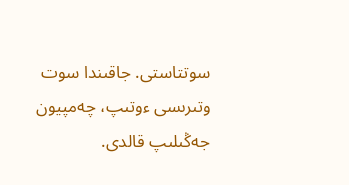سوتتاستى. جاقىندا سوت وتىرىسى ءوتىپ، چەمپيون جەڭىلىپ قالدى.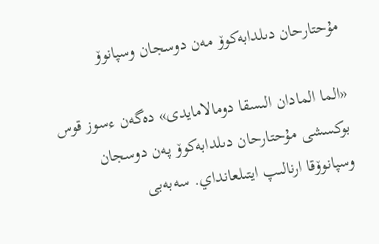مۇحتارحان دىلدابەكوۆ مەن دوسجان وسپانوۆ

«الما المادان الىسقا دومالامايدى» دەگەن ءسوز قوس بوكسشى مۇحتارحان دىلدابەكوۆ پەن دوسجان وسپانوۆقا ارنالىپ ايتىلعانداي. سەبەبى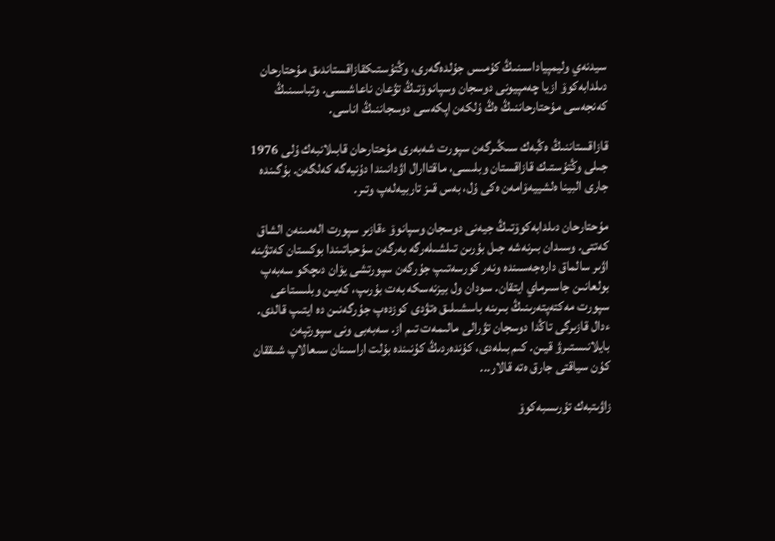سيدنەي وليمپياداسىنىڭ كۇمىس جۇلدەگەرى، وڭتۇستىكقازاقستاندىق مۇحتارحان دىلدابەكوۆ ازيا چەمپيونى دوسجان وسپانوۆتىڭ تۋعان ناعاشىسى. وتباسىنىڭ كەنجەسى مۇحتارحاننىڭ ەڭ ۇلكەن اپكەسى دوسجاننىڭ اناسى.

قازاقستاننىڭ ەڭبەك سىڭىرگەن سپورت شەبەرى مۇحتارحان قابىلانبەك ۇلى 1976 جىلى وڭتۇستىك قازاقستان وبلىسى، ماقتاارال اۋدانىندا دۇنيەگە كەلگەن. بۇگىندە جارى البينا ەلشييەۆامەن ەكى ۇل، بەس قىز تاربيەلەپ وتىر.

مۇحتارحان دىلدابەكوۆتىڭ جيەنى دوسجان وسپانوۆ ءقازىر سپورت الەمىنەن الشاق كەتتى. وسىدان بىرنەشە جىل بۇرىن تىلشىلەرگە بەرگەن سۇحباتىندا بوكستان كەتۋىنە اۋىر سالماق دارەجەسىندە ونەر كورسەتىپ جۇرگەن سپورتشى يۆان دىچكو سەبەپ بولعانىن جاسىرماي ايتقان. سودان ول بيزنەسكە بەت بۇرىپ، كەيىن وبلىستاعى سپورت مەكتەپتەرىنىڭ بىرىنە باسشىلىق ەتۋدى كوزدەپ جۇرگەنىن دە ايتىپ قالدى. ءدال قازىرگى تاڭدا دوسجان تۋرالى مالىمەت تىم از. سەبەبى ونى سپورتپەن بايلانىستىرۋ قيىن. كىم بىلەدى، كۇندەردىڭ كۇنىندە بۇلت اراسىنان سىعالاپ شىققان كۇن سياقتى جارق ەتە قالار...

زاۋىتبەك تۇرىسبەكوۆ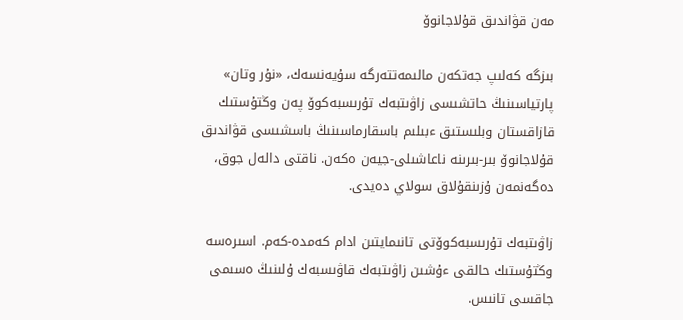مەن قۋاندىق قۇلاجانوۆ

بىزگە كەلىپ جەتكەن مالىمەتتەرگە سۇيەنسەك، «نۇر وتان» پارتياسىنىڭ حاتشىسى زاۋىتبەك تۇرىسبەكوۆ پەن وڭتۇستىك قازاقستان وبلىستىق ءبىلىم باسقارماسىنىڭ باسشىسى قۋاندىق قۇلاجانوۆ بىر-بىرىنە ناعاشىلى-جيەن ەكەن. ناقتى دالەل جوق، دەگەنمەن ۇزىنقۇلاق سولاي دەيدى.

زاۋىتبەك تۇرىسبەكوۆتى تانىمايتىن ادام كەمدە-كەم. اسىرەسە وڭتۇستىك حالقى ءۇشىن زاۋىتبەك قاۋىسبەك ۇلىنىڭ ەسىمى جاقسى تانىس.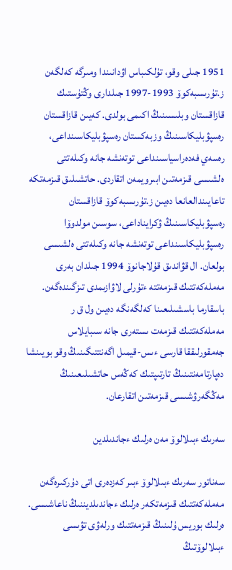1951 جىلى وقو، تۇلكىباس اۋدانىندا ومىرگە كەلگەن ز.تۇرىسبەكوۆ 1993-1997 جىلدارى وڭتۇستىك قازاقستان وبلىسىنىڭ اكىمى بولدى. كەيىن قازاقستان رەسپۋبليكاسىنىڭ وزبەكستان رەسپۋبليكاسىنداعى، رەسەي فەدەراسياسىنداعى توتەنشە جانە وكىلەتتى ەلشىسى قىزمەتىن ابىرويمەن اتقاردى. حاتشىلىق قىزمەتكە تاعايىندالعانعا دەيىن ز.تۇرىسبەكوۆ قازاقستان رەسپۋبليكاسىنىڭ ۋكرايناداعى، سوسىن مولدوۆا رەسپۋبليكاسىنداعى توتەنشە جانە وكىلەتتى ەلشىسى بولعان. ال قۋاندىق قۇلاجانوۆ 1994 جىلدان بەرى مەملەكەتتىك قىزمەتتە ءتۇرلى لاۋازىمدى تىزگىندەگەن. باسقارما باسشىلىعىنا كەلگەنگە دەيىن ول ق ر مەملەكەتتىك قىزمەت ىستەرى جانە سىبايلاس جەمقورلىققا قارسى ءىس-قيمىل اگەنتتىگىنىڭ وقو بويىنشا دەپارتامەنتىنىڭ تارتىپتىك كەڭەس حاتشىلىعىنىڭ مەڭگەرۋشىسى قىزمەتىن اتقارعان.

سەرىك ءبىلالوۆ مەن ەرلىك ءجاندىلدين

سەناتور سەرىك ءبىلالوۆ ءبىر كەزدەرى اتى دۇركىرەگەن مەملەكەتتىك قىزمەتكەر ەرلىك ءجاندىلديننىڭ ناعاشىسى. ەرلىك بوريس ۇلىنىڭ قىزمەتتىك ورلەۋى تۋىسى ءبىلالوۆتىڭ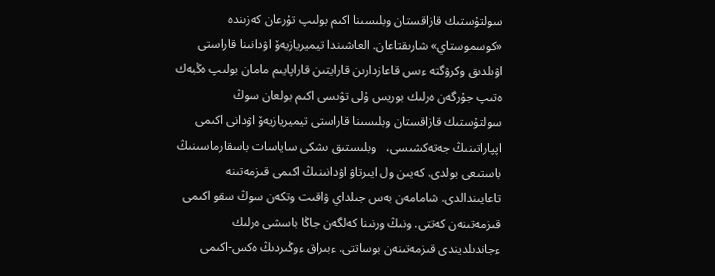سولتۇستىك قازاقستان وبلىسىنا اكىم بولىپ تۇرعان كەزىندە «كوسموستاي» شارىقتاعان. العاشىندا تيميريازيەۆ اۋدانىنا قاراستى اۋىلدىق وكرۋگتە ءىس قاعازدارىن قارايتىن قاراپايىم مامان بولىپ ەڭبەك ەتىپ جۇرگەن ەرلىك بوريس ۇلى تۋىسى اكىم بولعان سوڭ سولتۇستىك قازاقستان وبلىسىنا قاراستى تيميريازيەۆ اۋدانى اكىمى اپپاراتىنىڭ جەتەكشىسى،   وبلىستىق ىشكى ساياسات باسقارماسىنىڭ باستىعى بولدى. كەيىن ول ايىرتاۋ اۋدانىنىڭ اكىمى قىزمەتىنە تاعايىندالدى. شامامەن بەس جىلداي ۋاقىت وتكەن سوڭ سقو اكىمى قىزمەتىنەن كەتتى. ونىڭ ورنىنا كەلگەن جاڭا باسشى ەرلىك ءجاندىلديندى قىزمەتىنەن بوساتتى. ءبىراق ءوڭىردىڭ ەكس-اكىمى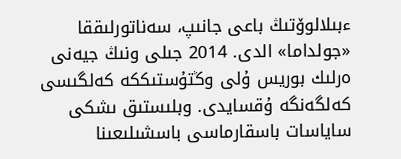ءبىلالوۆتىڭ باعى جانىپ، سەناتورلىققا «جولداما» الدى. 2014 جىلى ونىڭ جيەنى ەرلىك بوريس ۇلى وڭتۇستىككە كەلگىسى كەلگەنگە ۇقسايدى. وبلىستىق ىشكى ساياسات باسقارماسى باسشىلىعىنا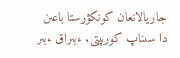جاريالانعان كونكۋرستا باعىن دا سىناپ كورىپتى. ءبىراق ءبىر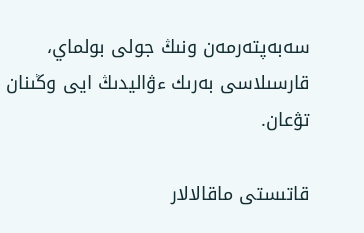سەبەپتەرمەن ونىڭ جولى بولماي، قارسىلاسى بەرىك ءۋاليدىڭ ايى وڭىنان تۋعان.

قاتىستى ماقالالار